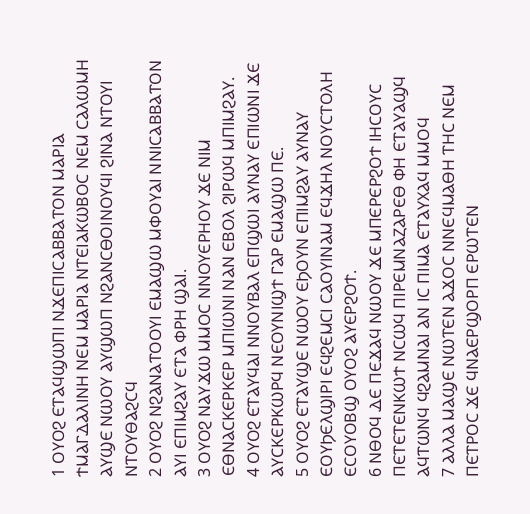1 ⲞⲨⲞϨ ⲈⲦⲀϤϢⲰⲠⲒ ⲚϪⲈⲠⲒⲤⲀⲂⲂⲀⲦⲞⲚ ⲘⲀⲢⲒⲀ ϮⲘⲀⲄⲆⲀⲖⲒⲚⲎ ⲚⲈⲘ ⲘⲀⲢⲒⲀ ⲚⲦⲈⲒⲀⲔⲰⲂⲞⲤ ⲚⲈⲘ ⲤⲀⲖⲰⲘⲎ ⲀⲨϢⲈ ⲚⲰⲞⲨ ⲀⲨϢⲰⲠ ⲚϨⲀⲚⲤⲐⲞⲒⲚⲞⲨϤⲒ ϨⲒⲚⲀ ⲚⲦⲞⲨⲒ ⲚⲦⲞⲨⲐⲀϨⲤϤ
2 ⲞⲨⲞϨ ⲚϨⲀⲚⲀⲦⲞⲞⲨⲒ ⲈⲘⲀϢⲰ ⲘⲪⲞⲨⲀⲒ ⲚⲚⲒⲤⲀⲂⲂⲀⲦⲞⲚ ⲀⲨⲒ ⲈⲠⲒⲘϨⲀⲨ ⲈⲦⲀ ⲪⲢⲎ ϢⲀⲒ.
3 ⲞⲨⲞϨ ⲚⲀⲨϪⲰ ⲘⲘⲞⲤ ⲚⲚⲞⲨⲈⲢⲎⲞⲨ ϪⲈ ⲚⲒⲘ ⲈⲐⲚⲀⲤⲔⲈⲢⲔⲈⲢ ⲘⲠⲒⲰⲚⲒ ⲚⲀⲚ ⲈⲂⲞⲖ ϨⲒⲢⲰϤ ⲘⲠⲒⲘϨⲀⲨ.
4 ⲞⲨⲞϨ ⲈⲦⲀⲨϤⲀⲒ ⲚⲚⲞⲨⲂⲀⲖ ⲈⲠϢⲰⲒ ⲀⲨⲚⲀⲨ ⲈⲠⲒⲰⲚⲒ ϪⲈ ⲀⲨⲤⲔⲈⲢⲔⲰⲢϤ ⲚⲈⲞⲨⲚⲒϢϮ ⲄⲀⲢ ⲈⲘⲀϢⲰ ⲠⲈ.
5 ⲞⲨⲞϨ ⲈⲦⲀⲨϢⲈ ⲚⲰⲞⲨ ⲈϦⲞⲨⲚ ⲈⲠⲒⲘϨⲀⲨ ⲀⲨⲚⲀⲨ ⲈⲞⲨϦⲈⲖϢⲒⲢⲒ ⲈϤϨⲈⲘⲤⲒ ⲤⲀⲞⲨⲒⲚⲀⲘ ⲈϤϪⲎⲖ ⲚⲞⲨⲤⲦⲞⲖⲎ ⲈⲤⲞⲨⲞⲂϢ ⲞⲨⲞϨ ⲀⲨⲈⲢϨⲞϮ.
6 ⲚⲐⲞϤ ⲆⲈ ⲠⲈϪⲀϤ ⲚⲰⲞⲨ ϪⲈ ⲘⲠⲈⲢⲈⲢϨⲞϮ ⲒⲎⲤⲞⲨⲤ ⲠⲈⲦⲈⲦⲈⲚⲔⲰϮ ⲚⲤⲰϤ ⲠⲒⲢⲈⲘⲚⲀⲌⲀⲢⲈⲐ ⲪⲎ ⲈⲦⲀⲨⲀϢϤ ⲀϤⲦⲰⲚϤ ϤϨⲀⲘⲚⲀⲒ ⲀⲚ ⲒⲤ ⲠⲒⲘⲀ ⲈⲦⲀⲨⲬⲀϤ ⲘⲘⲞϤ
7 ⲀⲖⲖⲀ ⲘⲀϢⲈ ⲚⲰⲦⲈⲚ ⲀϪⲞⲤ ⲚⲚⲈϤⲘⲀⲐⲎ ⲦⲎⲤ ⲚⲈⲘ ⲠⲈⲦⲢⲞⲤ ϪⲈ ϤⲚⲀⲈⲢϢⲞⲢⲠ ⲈⲢⲰⲦⲈⲚ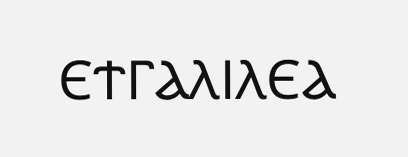ⲈϮⲄⲀⲖⲒⲖⲈⲀ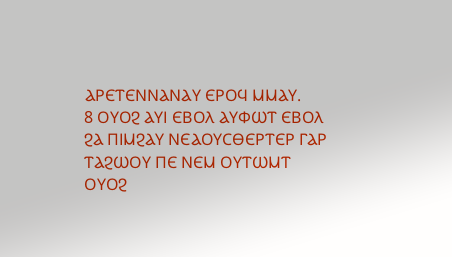ⲀⲢⲈⲦⲈⲚⲚⲀⲚⲀⲨ ⲈⲢⲞϤ ⲘⲘⲀⲨ.
8 ⲞⲨⲞϨ ⲀⲨⲒ ⲈⲂⲞⲖ ⲀⲨⲪⲰⲦ ⲈⲂⲞⲖ ϨⲀ ⲠⲒⲘϨⲀⲨ ⲚⲈⲀⲞⲨⲤⲐⲈⲢⲦⲈⲢ ⲄⲀⲢ ⲦⲀϨⲰⲞⲨ ⲠⲈ ⲚⲈⲘ ⲞⲨⲦⲰⲘⲦ ⲞⲨⲞϨ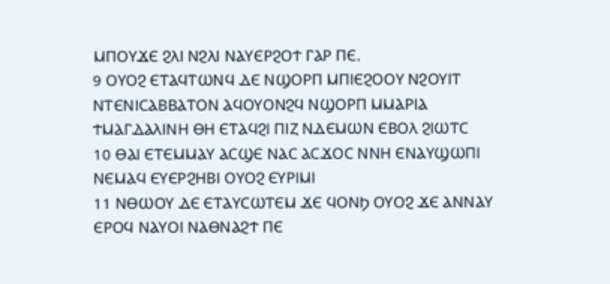ⲘⲠⲞⲨϪⲈ ϨⲖⲒ ⲚϨⲖⲒ ⲚⲀⲨⲈⲢϨⲞϮ ⲄⲀⲢ ⲠⲈ.
9 ⲞⲨⲞϨ ⲈⲦⲀϤⲦⲰⲚϤ ⲆⲈ ⲚϢⲞⲢⲠ ⲘⲠⲒⲈϨⲞⲞⲨ ⲚϨⲞⲨⲒⲦ ⲚⲦⲈⲚⲒⲤⲀⲂⲂⲀⲦⲞⲚ ⲀϤⲞⲨⲞⲚϨϤ ⲚϢⲞⲢⲠ ⲘⲘⲀⲢⲒⲀ ϮⲘⲀⲄⲆⲀⲖⲒⲚⲎ ⲐⲎ ⲈⲦⲀϤϨⲒ ⲠⲒⲌ ⲚⲆⲈⲘⲰⲚ ⲈⲂⲞⲖ ϨⲒⲰⲦⲤ
10 ⲐⲀⲒ ⲈⲦⲈⲘⲘⲀⲨ ⲀⲤϢⲈ ⲚⲀⲤ ⲀⲤϪⲞⲤ ⲚⲚⲎ ⲈⲚⲀⲨϢⲰⲠⲒ ⲚⲈⲘⲀϤ ⲈⲨⲈⲢϨⲎⲂⲒ ⲞⲨⲞϨ ⲈⲨⲢⲒⲘⲒ
11 ⲚⲐⲰⲞⲨ ⲆⲈ ⲈⲦⲀⲨⲤⲰⲦⲈⲘ ϪⲈ ϤⲞⲚϦ ⲞⲨⲞϨ ϪⲈ ⲀⲚⲚⲀⲨ ⲈⲢⲞϤ ⲚⲀⲨⲞⲒ ⲚⲀⲐⲚⲀϨϮ ⲠⲈ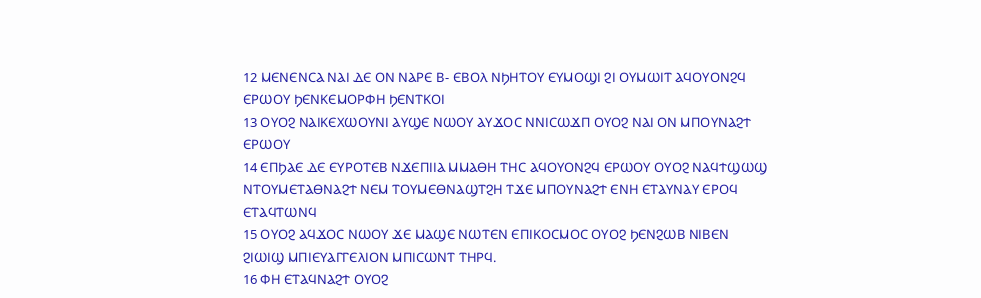12 ⲘⲈⲚⲈⲚⲤⲀ ⲚⲀⲒ ⲆⲈ ⲞⲚ ⲚⲀⲢⲈ Ⲃ- ⲈⲂⲞⲖ ⲚϦⲎⲦⲞⲨ ⲈⲨⲘⲞϢⲒ ϨⲒ ⲞⲨⲘⲰⲒⲦ ⲀϤⲞⲨⲞⲚϨϤ ⲈⲢⲰⲞⲨ ϦⲈⲚⲔⲈⲘⲞⲢⲪⲎ ϦⲈⲚⲦⲔⲞⲒ
13 ⲞⲨⲞϨ ⲚⲀⲒⲔⲈⲬⲰⲞⲨⲚⲒ ⲀⲨϢⲈ ⲚⲰⲞⲨ ⲀⲨϪⲞⲤ ⲚⲚⲒⲤⲰϪⲠ ⲞⲨⲞϨ ⲚⲀⲒ ⲞⲚ ⲘⲠⲞⲨⲚⲀϨϮ ⲈⲢⲰⲞⲨ
14 ⲈⲠϦⲀⲈ ⲆⲈ ⲈⲨⲢⲞⲦⲈⲂ ⲚϪⲈⲠⲒⲒⲀ ⲘⲘⲀⲐⲎ ⲦⲎⲤ ⲀϤⲞⲨⲞⲚϨϤ ⲈⲢⲰⲞⲨ ⲞⲨⲞϨ ⲚⲀϤϮϢⲰϢ ⲚⲦⲞⲨⲘⲈⲦⲀⲐⲚⲀϨϮ ⲚⲈⲘ ⲦⲞⲨⲘⲈⲐⲚⲀϢⲦϨⲎ ⲦϪⲈ ⲘⲠⲞⲨⲚⲀϨϮ ⲈⲚⲎ ⲈⲦⲀⲨⲚⲀⲨ ⲈⲢⲞϤ ⲈⲦⲀϤⲦⲰⲚϤ
15 ⲞⲨⲞϨ ⲀϤϪⲞⲤ ⲚⲰⲞⲨ ϪⲈ ⲘⲀϢⲈ ⲚⲰⲦⲈⲚ ⲈⲠⲒⲔⲞⲤⲘⲞⲤ ⲞⲨⲞϨ ϦⲈⲚϨⲰⲂ ⲚⲒⲂⲈⲚ ϨⲒⲰⲒϢ ⲘⲠⲒⲈⲨⲀⲄⲄⲈⲖⲒⲞⲚ ⲘⲠⲒⲤⲰⲚⲦ ⲦⲎⲢϤ.
16 ⲪⲎ ⲈⲦⲀϤⲚⲀϨϮ ⲞⲨⲞϨ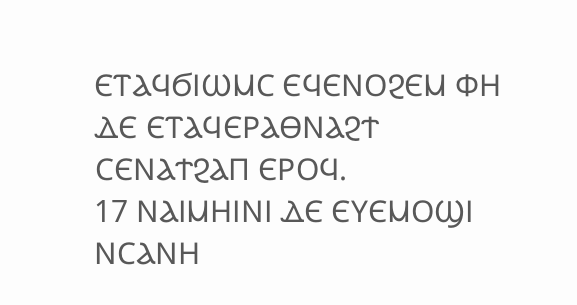ⲈⲦⲀϤϬⲒⲰⲘⲤ ⲈϤⲈⲚⲞϨⲈⲘ ⲪⲎ ⲆⲈ ⲈⲦⲀϤⲈⲢⲀⲐⲚⲀϨϮ ⲤⲈⲚⲀϮϨⲀⲠ ⲈⲢⲞϤ.
17 ⲚⲀⲒⲘⲎⲒⲚⲒ ⲆⲈ ⲈⲨⲈⲘⲞϢⲒ ⲚⲤⲀⲚⲎ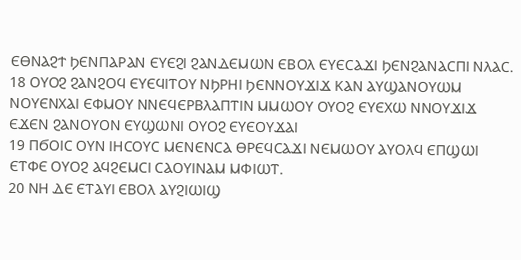ⲈⲐⲚⲀϨϮ ϦⲈⲚⲠⲀⲢⲀⲚ ⲈⲨⲈϨⲒ ϨⲀⲚⲆⲈⲘⲰⲚ ⲈⲂⲞⲖ ⲈⲨⲈⲤⲀϪⲒ ϦⲈⲚϨⲀⲚⲀⲤⲠⲒ ⲚⲖⲀⲤ.
18 ⲞⲨⲞϨ ϨⲀⲚϨⲞϤ ⲈⲨⲈϤⲒⲦⲞⲨ ⲚϦⲢⲎⲒ ϦⲈⲚⲚⲞⲨϪⲒϪ ⲔⲀⲚ ⲀⲨϢⲀⲚⲞⲨⲰⲘ ⲚⲞⲨⲈⲚⲬⲀⲒ ⲈⲪⲘⲞⲨ ⲚⲚⲈϤⲈⲢⲂⲖⲀⲠⲦⲒⲚ ⲘⲘⲰⲞⲨ ⲞⲨⲞϨ ⲈⲨⲈⲬⲰ ⲚⲚⲞⲨϪⲒϪ ⲈϪⲈⲚ ϨⲀⲚⲞⲨⲞⲚ ⲈⲨϢⲰⲚⲒ ⲞⲨⲞϨ ⲈⲨⲈⲞⲨϪⲀⲒ
19 ⲠϬⲞⲒⲤ ⲞⲨⲚ ⲒⲎⲤⲞⲨⲤ ⲘⲈⲚⲈⲚⲤⲀ ⲐⲢⲈϤⲤⲀϪⲒ ⲚⲈⲘⲰⲞⲨ ⲀⲨⲞⲖϤ ⲈⲠϢⲰⲒ ⲈⲦⲪⲈ ⲞⲨⲞϨ ⲀϤϨⲈⲘⲤⲒ ⲤⲀⲞⲨⲒⲚⲀⲘ ⲘⲪⲒⲰⲦ.
20 ⲚⲎ ⲆⲈ ⲈⲦⲀⲨⲒ ⲈⲂⲞⲖ ⲀⲨϨⲒⲰⲒϢ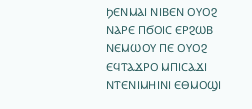ϦⲈⲚⲘⲀⲒ ⲚⲒⲂⲈⲚ ⲞⲨⲞϨ ⲚⲀⲢⲈ ⲠϬⲞⲒⲤ ⲈⲢϨⲰⲂ ⲚⲈⲘⲰⲞⲨ ⲠⲈ ⲞⲨⲞϨ ⲈϤⲦⲀϪⲢⲞ ⲘⲠⲒⲤⲀϪⲒ ⲚⲦⲈⲚⲒⲘⲎⲒⲚⲒ ⲈⲐⲘⲞϢⲒ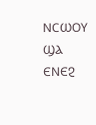ⲚⲤⲰⲞⲨ ϢⲀ ⲈⲚⲈϨ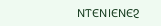ⲚⲦⲈⲚⲒⲈⲚⲈϨ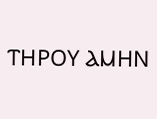ⲦⲎⲢⲞⲨ ⲀⲘⲎⲚ